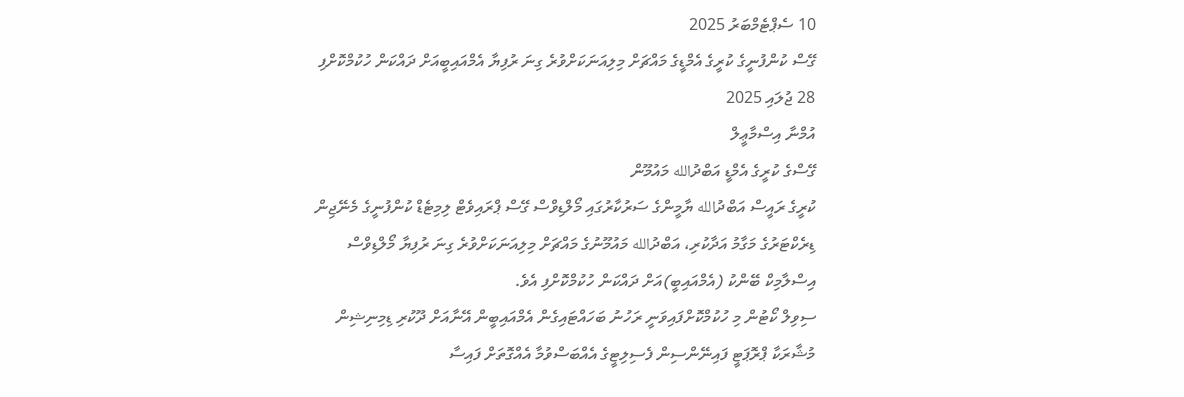10 ސެޕްޓެމްބަރު 2025
ގޭސް ކުންފުނީގެ ކުރީގެ އެމްޑީގެ މައްޗަށް މިލިއަނަކަށްވުރެ ގިނަ ރުފިޔާ އެމްއައިބީއަށް ދައްކަން ހުކުމްކޮށްފި
28 ޖުލައި 2025
އުމްނާ އިސްމާޢީލް
ގޭސްގެ ކުރީގެ އެމްޑީ އަބްދުالله މައުމޫން
ކުރީގެ ރައީސް އަބްދުالله ޔާމީންގެ ސަރުކާރުގައި މޯލްޑިވްސް ގޭސް ޕްރައިވެޓް ލިމިޓެޑް ކުންފުނީގެ މެނޭޖިން ޑިރެކްޓަރުގެ މަގާމު އަދާކުރި، އަބްދުالله މައުމޫނުގެ މައްޗަށް މިލިއަނަކަށްވުރެ ގިނަ ރުފިޔާ މޯލްޑިވްސް އިސްލާމިކް ބޭންކު (އެމްއައިބީ)އަށް ދައްކަން ހުކުމްކޮށްފި އެވެ.
ސިވިލް ކޯޓުން މި ހުކުމްކޮށްފައިވަނީ ރަހުނު ބަހައްޓައިގެން އެމްއައިބީން އޭނާއަށް ދޫކުރި ޑިމިނިޝިން މުޝާރަކާ ޕްރޮޕަޓީ ފައިނޭންސިން ފެސިލިޓީގެ އެއްބަސްވުމާ އެއްގޮތަށް ފައިސާ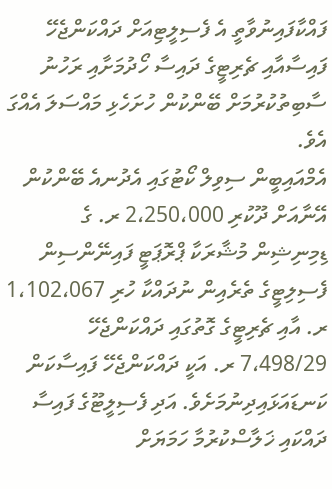ފައްކާފައިނުވާތީ އެ ފެސިލީޓިއަށް ދައްކަންޖެހޭ ފައިސާއާއި ޗެރިޓީގެ ދައިސާ ހޯދުމަށާއި ރަހުނު ސާބިތުކުރުމަށް ބޭންކުން ހުށަހެޅި މައްސަލަ އެއްގަ އެވެ.
އެމްއައިބީން ސިވިލް ކޯޓުގައި އެދުނއެ ބޭންކުން އޭނާއަށް ދޫކުރި 2،250،000 ރ. ގެ ޑިމިނިޝިން މުޝާރަކާ ޕްރޮޕަޓީ ފައިނޭންސިން ފެސިލިޓީގެ ތެރެއިން ނުދައްކާ ހުރި 1،102،067 ރ. އާއި ޗެރިޓީގެ ގޮތުގައި ދައްކަންޖެހޭ 7،498/29 ރ. އަކީ ދައްކަންޖެހޭ ފައިސާކަން ކަނޑައަޅައިދިނުމަށެވެ. އަދި ފެސިލީޓޫގެ ފައިސާ ދައްކައި ޚަލާސްކުރުމާ ހަމަޔަށް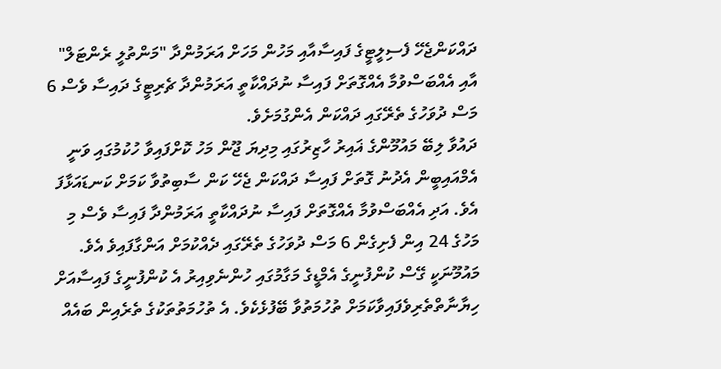ދައްކަންޖެހޭ ފެސިލީޓީގެ ފައިސާއާއި މަހުން މަހަށް އަރަމުންދާ "މަންތުލީ ރެންޓަލް" އާއި އެއްބަސްވުމާ އެއްގޮތަށް ފައިސާ ނުދައްކާތީ އަރަމުންދާ ޗެރިޓީގެ ދައިސާ ވެސް 6 މަސް ދުވަހުގެ ތެރޭގައި ދައްކަން އެންގުމަށެވެ.
ދައުވާ ލިބޭ މައުމޫންގެ ޣައިރު ހާޒިރުގައި މިދިޔަ ޖޫން މަހު ކޮށްފައިވާ ހުކުމުގައި ވަނީ އެމްއައިބީން އެދުނު ގޮތަށް ފައިސާ ދައްކަން ޖެހޭ ކަން ސާބިތުވާ ކަމަށް ކަނޑައަޅާފަ އެވެ. އަދި އެއްބަސްވުމާ އެއްގޮތަށް ފައިސާ ނުދައްކާތީ އަރަމުންދާ ފައިސާ ވެސް މި މަހުގެ 24 އިން ފެށިގެން 6 މަސް ދުވަހުގެ ތެރޭގައި ދެއްކުމަށް އަންގާފައިވެ އެވެ.
މައުމޫނަކީ ގޭސް ކުންފުނީގެ އެމްޑީގެ މަގާމުގައި ހުންނެވިއިރު އެ ކުންފުނީގެ ފައިސާއަށް ހިޔާނާތްތެރިވެފައިވާކަމަށް ތުހުމަތުވާ ބޭފުޅެކެވެ. އެ ތުހުމަތުތަކުގެ ތެރެއިން ބައެއް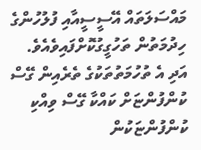މައްސަލަތައް އޭސީސީއާއި ފުލުހުންގެ ހިދުމަތުން ތަހުގީގުކޮށްފައިވެއެވެ.
އަދި އެ ތުހުމަތުތަކުގެ ތެރެއިން ގޭސް ކުންފުންޏަށް ކައްކާ ގޭސް ވިއްކި ކުންފުންޏަކުން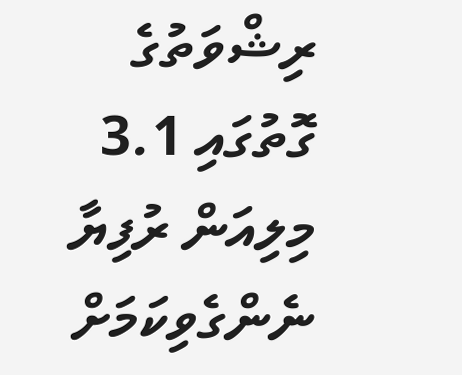ރިޝްވަތުގެ ގޮތުގައި 3.1 މިލިއަން ރުފިޔާ ނެންގެވިކަމަށް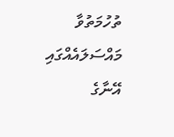ތުހުމަތުވާ މައްސަލައެއްގައި އޭނާގެ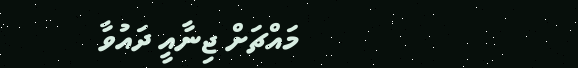މައްޗަށް ޖިނާއީ ދައުވާ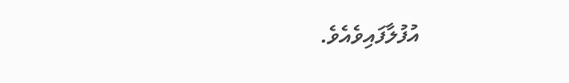އުފުލާފައިވެއެވެ.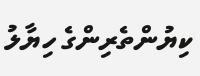ކިޔުންތެރިންގެ ހިޔާލު